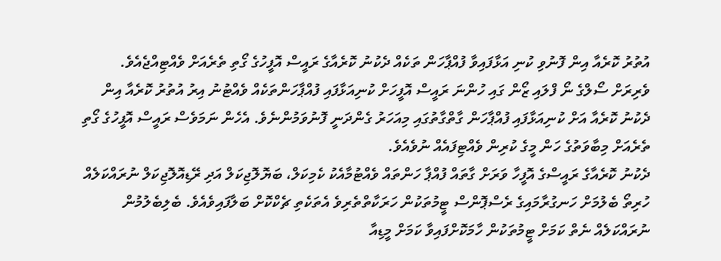އުތުރު ކޮރެއާ އިން ފޮނުވި ކުނި އަޅާފައިވާ ފުއްޕާހަން ތަކެއް ދެކުނު ކޮރެއާގެ ރައީސް އޮފީހުގެ ގޯތި ތެރެއަށް ވެއްޓިއްޖެއެވެ.
ވެރިރަށް ސޯލްގެ ނޯ ފްލައި ޒޯން ގައި ހުންނަ ރައީސް އޮފީހަށް ކުނިއަޅާފައި ފުއްޕާހަންތަކެއް ވެއްޓުނު އިރު އުތުރު ކޮރެއާ އިން ދެކުނު ކޮރެއާ އަށް ކުނިއަޅާފައި ފުއްޕާހަން ގާތްގާތުގައި މިއަހަރު ގެންދަނީ ފޮނުވަމުންނެވެ. އެހެން ނަމަވެސް ރައީސް އޮފީހުގެ ގޯތި ތެރެއަށް މިބާވަތުގެ ހަން މީގެ ކުރިން ވެއްޓިފައެއް ނުވެއެވެ.
ދެކުނު ކޮރެއާގެ ރައީސްގެ އޮފީހާ ވަރަށް ގާތައް ފުއްޕާ ހަންތައް ވެއްޓުމާއެކު ކެމިކަލް، ބަޔޮލޮޖިކަލް އަދި ރޭޑިއޮލޮޖިކަލް ނުރައްކަލެއް ހުރިތޯ ބެލުމަށް ހަނގުރާމައިގެ ރެސްޕޮންސް ޓީމުތަކުން ހަރަކާތްތެރިވެ އެތަކެތި ޗެކްކޮށް ބަލާފައިވެއެވެ. ބެލިބެލުމުން ނުރައްކަލެއް ނެތް ކަމަށް ޓީމުތަކުން ހާމަކޮށްފައިވާ ކަމަށް މީޑިއާ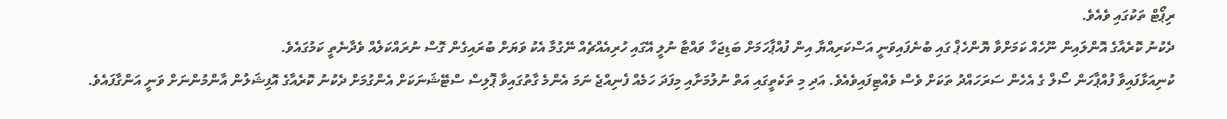ރިޕޯޓް ތަކުގައި ވެއެވެ.
ދެކުނު ކޮރެއާގެ އޮންލައިން ނޫހެއް ކަމަށްވާ ޔޮންހެޕް ގައި ބުނެފައިވަނީ އަސްކަރިއްޔާ އިން ފުއްޕާހަމަށް ބަޑިޖަހާ ވައްޓާ ނުލީ އޭގައި ހުރިއެއްޗެއް ނޭގުމާ އެކު ވަޔަށް ބުރައިގެން ގޮސް ނުރައްކަލެއް ވެދާނެތީ ކަމުގައެވެ.
ކުނިއަޅާފައިވާ ފުއްޕާހަން ސޯލް ގެ އެހެން ސަރަހައްދު ތަކަށް ވެސް ވެއްޓިފައިވެއެވެ. އަދި މި ތަކެތީގައި އަތް ނުލުމަށާއި މިފަދަ ހަމެއް ފެނިއްޖެ ނަމަ އެންމެ ގާތުގައިވާ ޕޮލިސް ސްޓޭޝަނަކަށް އެންގުމަށް ދެކުނު ކޮރެއާގެ އޮފިޝަލުން އާންމުންނަށް ވަނީ އަންގާފައެވެ.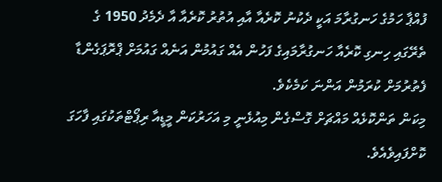ފުއްޕާ ހަމުގެ ހަނގުރާމަ އަކީ ދެކުނު ކޮރެއާ އާއި އުތުރު ކޮރެއާ އާ ދެމެދު 1950 ގެ ތެރޭގައި ހިނގި ކޮރެއާ ހަނގުރާމައިގެ ފަހުން އެއް ގައުމުން އަނެއް ގައުމަށް ޕްރޮޕަގެންޑާ ފެތުރުމަށް ކުރަމުން އަންނަ ކަމެކެވެ.
މިކަން ތަންކޮޅެއް މައްޗަށް ގޮސްގެން މިއުޅެނީ މި އަހަރުކަން މީޑީއާ ރިޕޯޓްތަކުގައި ފާހަގަ ކޮށްފައިވެއެވެ.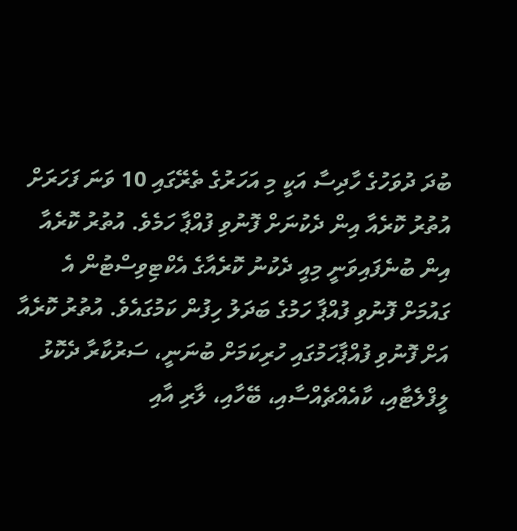ބުދަ ދުވަހުގެ ހާދިސާ އަކީ މި އަހަރުގެ ތެރޭގައި 10 ވަނަ ފަހަރަށް އުތުރު ކޮރެއާ އިން ދެކުނަށް ފޮނުވި ފުއްޕާ ހަމެވެ. އުތުރު ކޮރެއާ އިން ބުނެފައިވަނީ މިއީ ދެކުނު ކޮރެއާގެ އެކްޓިވިސްޓުން އެ ގައުމަށް ފޮނުވި ފުއްޕާ ހަމުގެ ބަދަލު ހިފުން ކަމުގައެވެ. އުތުރު ކޮރެއާ އަށް ފޮނުވި ފުއްޕާހަމުގައި ހުރިކަމަށް ބުނަނީ، ސަރުކާރާ ދެކޮޅު ލީފްލެޓާއި، ކާއެއްޗެއްސާއި، ބޭހާއި، ލާރި އާއި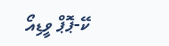ކޭ-ޕޮޕް ވީޑިއޯ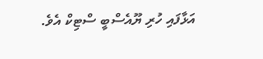އަޅާފައި ހުރި ޔޫއެސްބީ ސްޓިކް އެވެ.